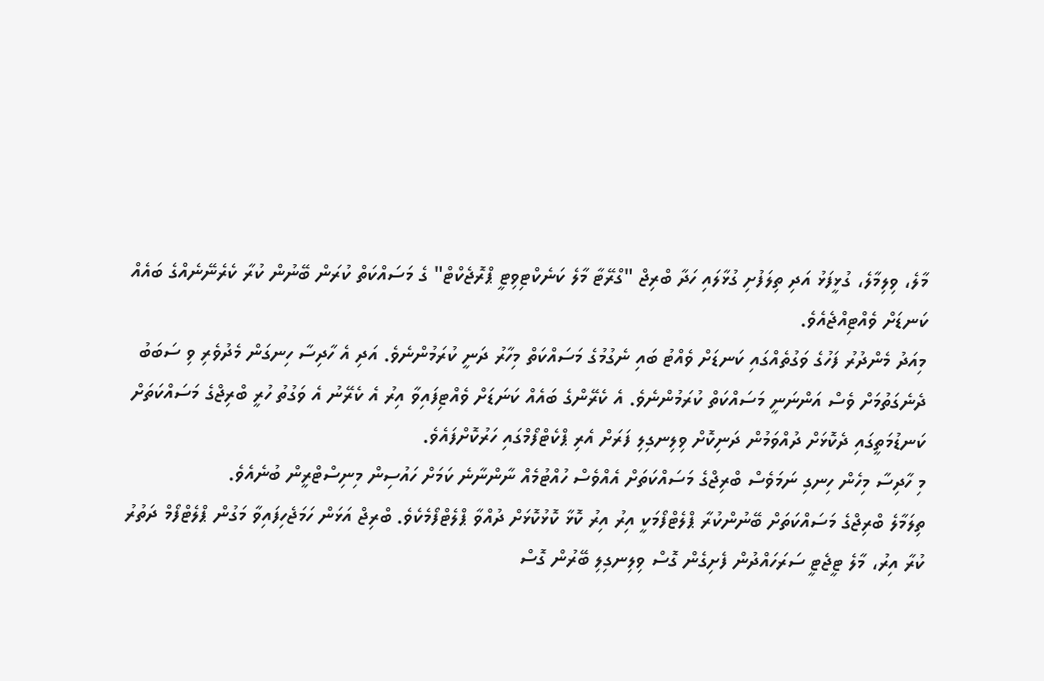މާލެ، ވިލިމާލެ، ގުޅީފަޅު އަދި ތިލަފުށި ގުޅާލައި ހަދާ ބްރިޖް "ގްރޭޓާ މާލެ ކަނެކްޓިވިޓީ ޕްރޮޖެކްޓް" ގެ މަސައްކަތް ކުރަން ބޭނުން ކުރާ ކެރެނޭނެއްގެ ބައެއް ކަނޑަށް ވެއްޓިއްޖެއެވެ.
މިއަދު މެންދުރު ފަހުގެ ވަގުތެއްގައި ކަނޑަށް ވެއްޓު ބައި ނެގުމުގެ މަސައްކަތް މިހާރު ދަނީ ކުރަމުންނެވެ. އަދި އެ ހާދިސާ ހިނގަން މެދުވެރި ވި ސަބަބު ދެނެގަތުމަށް ވެސް އަންނަނީ މަސައްކަތް ކުރަމުންނެވެ. އެ ކެރޭންގެ ބައެއް ކަނަޑަށް ވެއްޓިފައިވާ އިރު އެ ކެރޭނު އެ ވަގުތު ހުރީ ބްރިޖްގެ މަސައްކަތަށް ކަނޑުމަތީގައި ދެކޮޅަށް ދުއްވަމުން ދަނިކޮށް ވިލިނގިލި ފަރަށް އެރި ޕްކެޓްފޯމްގައި ހަރުކޮށްފައެވެ.
މި ހާދިސާ މިހެން ހިނގި ނަމަވެސް ބްރިޖްގެ މަސައްކަތަށް އެއްވެސް ހުއްޓުމެއް ނާންނާނެ ކަމަށް ހައުސިން މިނިސްޓްރީން ބުނެއެވެ.
ތިލަމާލެ ބްރިޖްގެ މަސައްކަތަށް ބޭނުންކުރާ ޕްލެޓްފޯމަކީ އިރު އިރު ކޮޅާ ކޮޅުކޮޅަށް ދުއްވާ ޕްލެޓްފޯމެކެވެ. ބްރިޖް އަޅަން ހަމަޖެހިފައިވާ މަގުން ޕްލެޓްފޯމް ދަތުރު ކުރާ އިރު، މާލެ ޓީޖެޓީ ސަރަހައްދުން ފެށިގެން ގޮސް ވިލިނގިލި ބޭރުން ގޮސް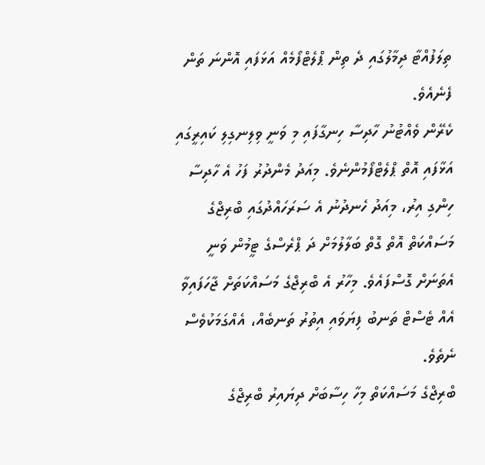ތިލަފުއްޓާ ދިމާލުގައި ދެ ތިން ޕްލެޓްފޯމެއް އަޅަފައި އޮންނަ ތަން ފެނެއެވެ.
ކެރޭން ވެއްޓުނު ހާދިސާ ހިނގާފައި މި ވަނީ ވިލިނގިލި ކައިރީގައި އަޅާފައި އޮތް ޕްލެޓްފޯމުންނެވެ. މިއަދު މެންދުރު ފަހު އެ ހާދިސާ ހިންގި އިރު، މިއަދު ހެނދުނު އެ ސަރަހައްދުގައި ބްރިޖްގެ މަސައްކަތް އޮތް ގޮތް ބަލާލުމަށް ދަ ޕްރެސްގެ ޓީމުން ވަނީ އެތަނަށް ގޮސްފައެވެ. މިހާރު އެ ބްރިޖްގެ މަސައްކަތަށް ޖާހަފައިވާ އެއް ޓެސްޓް ތަނބު ފިޔަވައި އިތުރު ތަނބެއް، އެއްގަމަކުވެސް ނެތެވެ.
ބްރިޖްގެ މަސައްކަތް މިހާ ހިސާބަށް ދިޔައިރު ބްރިޖްގެ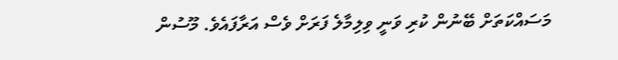މަސައްކަތަށް ބޭނުން ކުރި ވަނީ ވިލިމާލެ ފަރަށް ވެސް އަރާފައެވެ. މޫސުން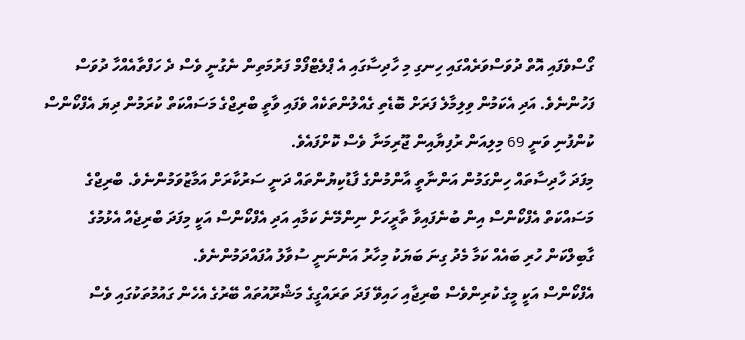ގޯސްވެފައި އޮތް ދުވަސްވަރެއްގައި ހިނގި މި ހާދިސާގައި އެ ޕްލެޓްފޯމް ފަރުމަތިން ނެގުނީ ވެސް ދެ ހަފްތާއެއްހާ ދުވަސް ފަހުންނެވެ. އަދި އެކަމުން ވިލިމާލެ ފަރަށް ބޮޑެތި ގެއްލުންތަކެއް ވެފައި ވާތީ ބްރިޖްގެ މަސައްކަތް ކުރަމުން ދިޔަ އެފްކޯންސް ކުންފުނި ވަނީ 69 މިލިއަން ރުފިޔާއިން ޖޫރިމަނާ ވެސް ކޮށްފައެވެ.
މިފަދަ ހާދިސާތައް ހިންގަމުން އަންނާތީ އާންމުންގެ ފާޑުކިޔުންތައް ދަނީ ސަރުކާރަށް އަމާޒުވަމުންނެވެ. ބްރިޖްގެ މަސައްކަތް އެފްކޯންސް އިން ބުނެފައިވާ ތާރީހަށް ނިންމޭނެ ކަމާއި އަދި އެފްކޯންސް އަކީ މިފަދަ ބްރިޖެއް އެޅުމުގެ ގާބިލްކަން ހުރި ބައެއް ކަމާ މެދު ގިނަ ބަޔަކު މިހާރު އަންނަނީ ސުވާލު އުފައްދަމުންނެވެ.
އެފްކޯންސް އަކީ މީގެ ކުރިންވެސް ބްރިޖާއި ހައިވޭ ފަދަ ތަރައްގީގެ މަޝްރޫއުތައް ބޭރުގެ އެހެން ގައުމުތަކުގައި ވެސް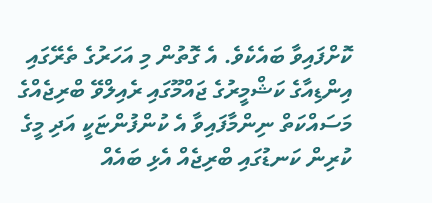ކޮށްފައިވާ ބައެކެވެ. އެ ގޮތުން މި އަހަރުގެ ތެރޭގައި އިންޑިއާގެ ކަޝްމީރުގެ ޖައްމޫގައި ރެއިލްވޭ ބްރިޖެއްގެ މަސައްކަތް ނިންމާފައިވާ އެ ކުންފުންޏަކީ އަދި މީގެ ކުރިން ކަނޑުގައި ބްރިޖެއް އެޅި ބައެއް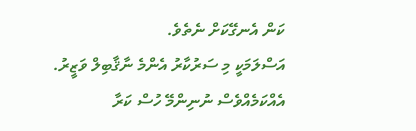ކަން އެނގޭކަށް ނެތެވެ.
އަސްލަމަކީ މި ސަރުކާރު އެންމެ ނާޤާބިލް ވަޒީރު. އެއްކަމެއްވެސް ނުނިންމޭ ހުސް ކަރާ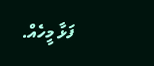ފަޅާ މީހެއް.